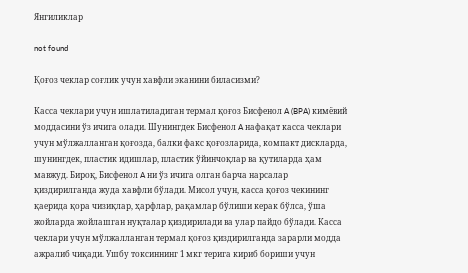Янгиликлар

not found

Қоғоз чеклар соғлик учун хавфли эканини биласизми?

Касса чеклари учун ишлатиладиган термал қоғоз Бисфенол A (BPA) кимёвий моддасини ўз ичига олади. Шунингдек Бисфенол A нафақат касса чеклари учун мўлжалланган қоғозда, балки факс қоғозларида, компакт дискларда, шунингдек, пластик идишлар, пластик ўйинчоқлар ва қутиларда ҳам мавжуд. Бироқ, Бисфенол A ни ўз ичига олган барча нарсалар қиздирилганда жуда хавфли бўлади. Мисол учун, касса қоғоз чекининг қаерида қора чизиқлар, ҳарфлар, рақамлар бўлиши керак бўлса, ўша жойларда жойлашган нуқталар қиздирилади ва улар пайдо бўлади. Касса чеклари учун мўлжалланган термал қоғоз қиздирилганда зарарли модда ажралиб чиқади. Ушбу токсиннинг 1 мкг терига кириб бориши учун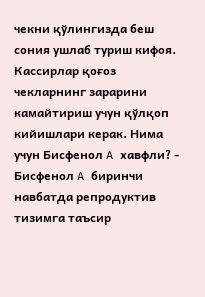чекни қўлингизда беш сония ушлаб туриш кифоя. Кассирлар қоғоз чекларнинг зарарини камайтириш учун қўлқоп кийишлари керак. Нима учун Бисфенол A хавфли? - Бисфенол A биринчи навбатда репродуктив тизимга таъсир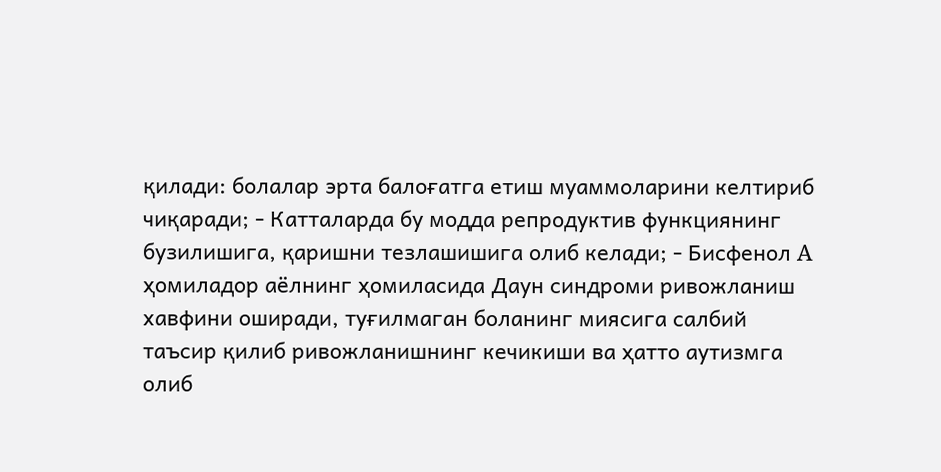қилади: болалар эрта балоғатга етиш муаммоларини келтириб чиқаради; - Катталарда бу модда репродуктив функциянинг бузилишига, қаришни тезлашишига олиб келади; - Бисфенол A ҳомиладор аёлнинг ҳомиласида Даун синдроми ривожланиш хавфини оширади, туғилмаган боланинг миясига салбий таъсир қилиб ривожланишнинг кечикиши ва ҳатто аутизмга олиб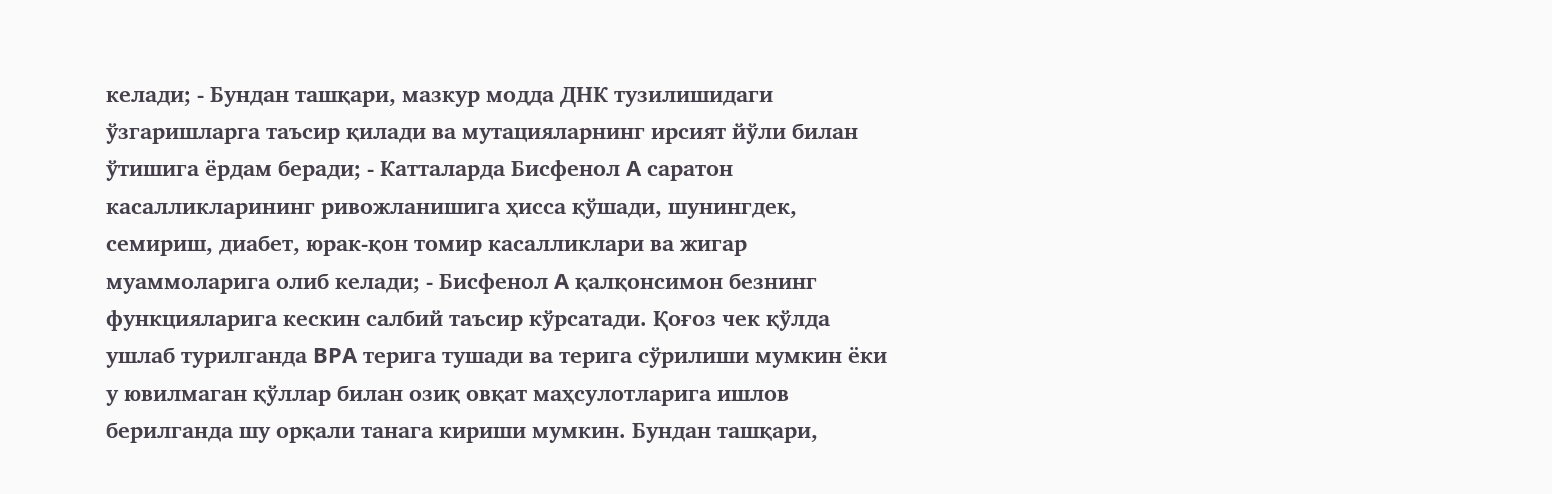келади; - Бундан ташқари, мазкур модда ДНК тузилишидаги ўзгаришларга таъсир қилади ва мутацияларнинг ирсият йўли билан ўтишига ёрдам беради; - Катталарда Бисфенол A саратон касалликларининг ривожланишига ҳисса қўшади, шунингдек, семириш, диабет, юрак-қон томир касалликлари ва жигар муаммоларига олиб келади; - Бисфенол A қалқонсимон безнинг функцияларига кескин салбий таъсир кўрсатади. Қоғоз чек қўлда ушлаб турилганда BPA терига тушади ва терига сўрилиши мумкин ёки у ювилмаган қўллар билан озиқ овқат маҳсулотларига ишлов берилганда шу орқали танага кириши мумкин. Бундан ташқари,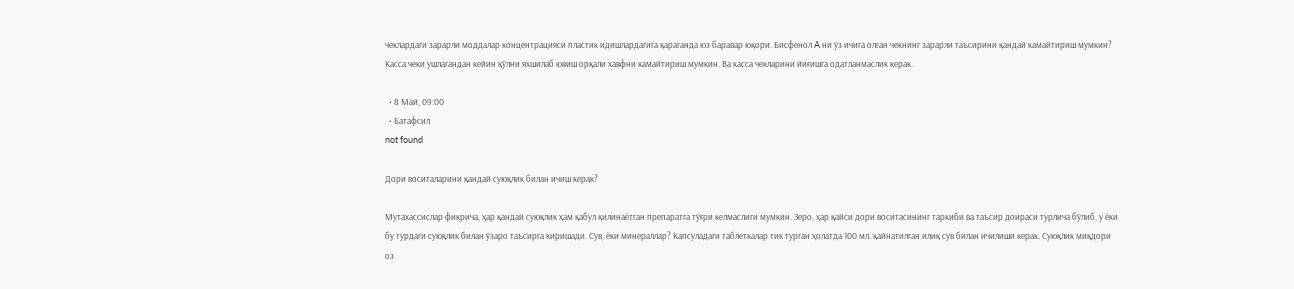чеклардаги зарарли моддалар концентрацияси пластик идишлардагига қараганда юз баравар юқори. Бисфенол A ни ўз ичига олган чекнинг зарарли таъсирини қандай камайтириш мумкин? Касса чеки ушлагандан кейин қўлни яхшилаб ювиш орқали хавфни камайтириш мумкин. Ва касса чекларини йиғишга одатланмаслик керак.

  • 8 Май, 09:00
  • Батафсил
not found

Дори воситаларини қандай суюқлик билан ичиш керак?

Мутахассислар фикрича, ҳар қандай суюқлик ҳам қабул қилинаётган препаратга тўғри келмаслиги мумкин. Зеро, ҳар қайси дори воситасининг таркиби ва таъсир доираси турлича бўлиб, у ёки бу турдаги суюқлик билан ўзаро таъсирга киришади. Сув, ёки минераллар? Капсуладаги таблеткалар тик турган ҳолатда 100 мл. қайнатилган илиқ сув билан ичилиши керак. Суюқлик миқдори оз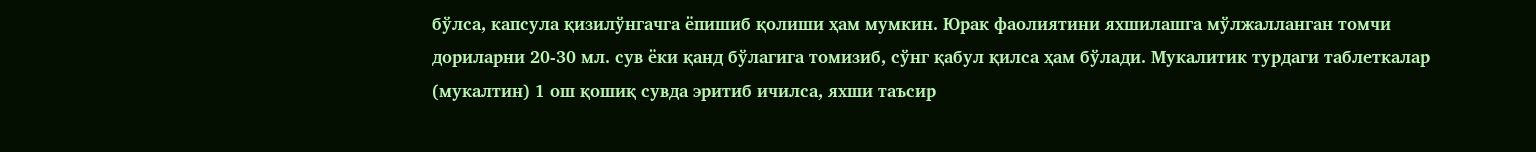бўлса, капсула қизилўнгачга ёпишиб қолиши ҳам мумкин. Юрак фаолиятини яхшилашга мўлжалланган томчи дориларни 20-30 мл. сув ёки қанд бўлагига томизиб, сўнг қабул қилса ҳам бўлади. Мукалитик турдаги таблеткалар (мукалтин) 1 ош қошиқ сувда эритиб ичилса, яхши таъсир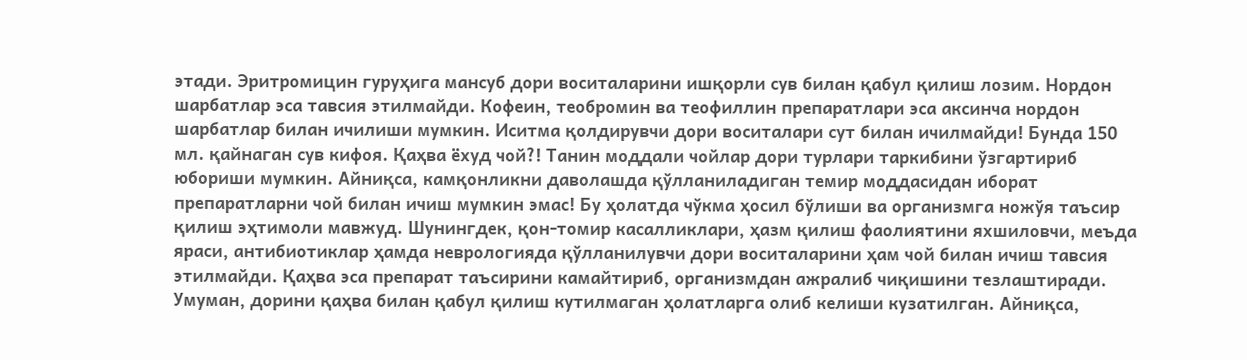этади. Эритромицин гуруҳига мансуб дори воситаларини ишқорли сув билан қабул қилиш лозим. Нордон шарбатлар эса тавсия этилмайди. Кофеин, теобромин ва теофиллин препаратлари эса аксинча нордон шарбатлар билан ичилиши мумкин. Иситма қолдирувчи дори воситалари сут билан ичилмайди! Бунда 150 мл. қайнаган сув кифоя. Қаҳва ёхуд чой?! Танин моддали чойлар дори турлари таркибини ўзгартириб юбориши мумкин. Айниқса, камқонликни даволашда қўлланиладиган темир моддасидан иборат препаратларни чой билан ичиш мумкин эмас! Бу ҳолатда чўкма ҳосил бўлиши ва организмга ножўя таъсир қилиш эҳтимоли мавжуд. Шунингдек, қон-томир касалликлари, ҳазм қилиш фаолиятини яхшиловчи, меъда яраси, антибиотиклар ҳамда неврологияда қўлланилувчи дори воситаларини ҳам чой билан ичиш тавсия этилмайди. Қаҳва эса препарат таъсирини камайтириб, организмдан ажралиб чиқишини тезлаштиради. Умуман, дорини қаҳва билан қабул қилиш кутилмаган ҳолатларга олиб келиши кузатилган. Айниқса,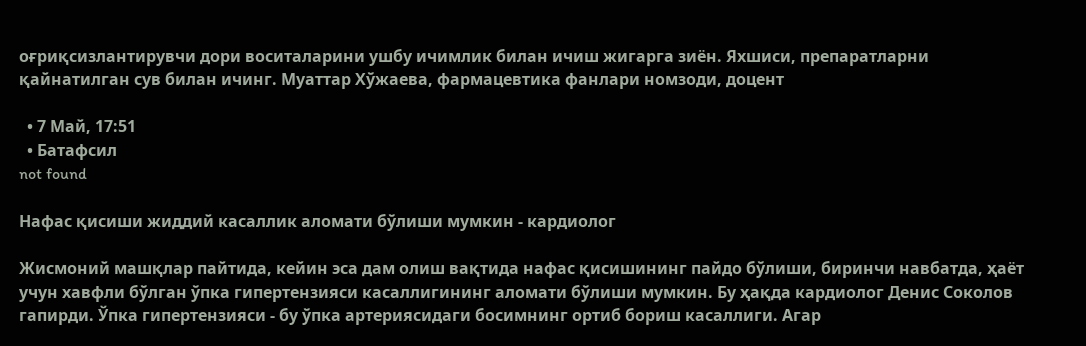оғриқсизлантирувчи дори воситаларини ушбу ичимлик билан ичиш жигарга зиён. Яхшиси, препаратларни қайнатилган сув билан ичинг. Муаттар Хўжаева, фармацевтика фанлари номзоди, доцент

  • 7 Май, 17:51
  • Батафсил
not found

Нафас қисиши жиддий касаллик аломати бўлиши мумкин - кардиолог

Жисмоний машқлар пайтида, кейин эса дам олиш вақтида нафас қисишининг пайдо бўлиши, биринчи навбатда, ҳаёт учун хавфли бўлган ўпка гипертензияси касаллигининг аломати бўлиши мумкин. Бу ҳақда кардиолог Денис Соколов гапирди. Ўпка гипертензияси - бу ўпка артериясидаги босимнинг ортиб бориш касаллиги. Aгар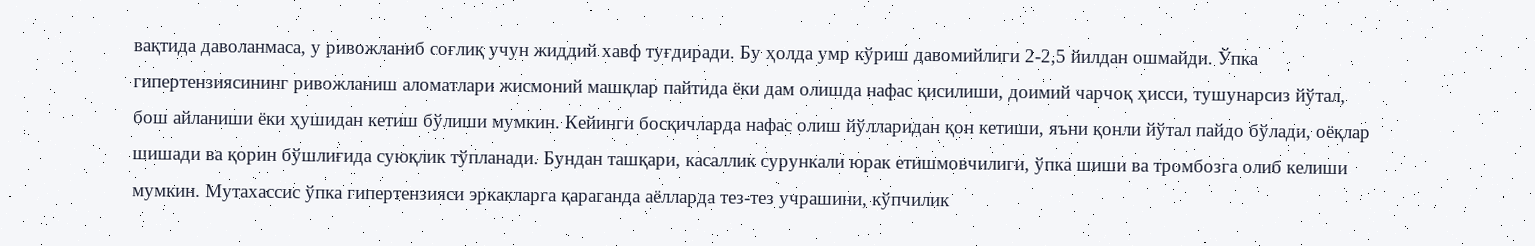вақтида даволанмаса, у ривожланиб соғлиқ учун жиддий хавф туғдиради. Бу ҳолда умр кўриш давомийлиги 2-2,5 йилдан ошмайди. Ўпка гипертензиясининг ривожланиш аломатлари жисмоний машқлар пайтида ёки дам олишда нафас қисилиши, доимий чарчоқ ҳисси, тушунарсиз йўтал, бош айланиши ёки ҳушидан кетиш бўлиши мумкин. Кейинги босқичларда нафас олиш йўлларидан қон кетиши, яъни қонли йўтал пайдо бўлади, оёқлар шишади ва қорин бўшлиғида суюқлик тўпланади. Бундан ташқари, касаллик сурункали юрак етишмовчилиги, ўпка шиши ва тромбозга олиб келиши мумкин. Мутахассис ўпка гипертензияси эркакларга қараганда аёлларда тез-тез учрашини, кўпчилик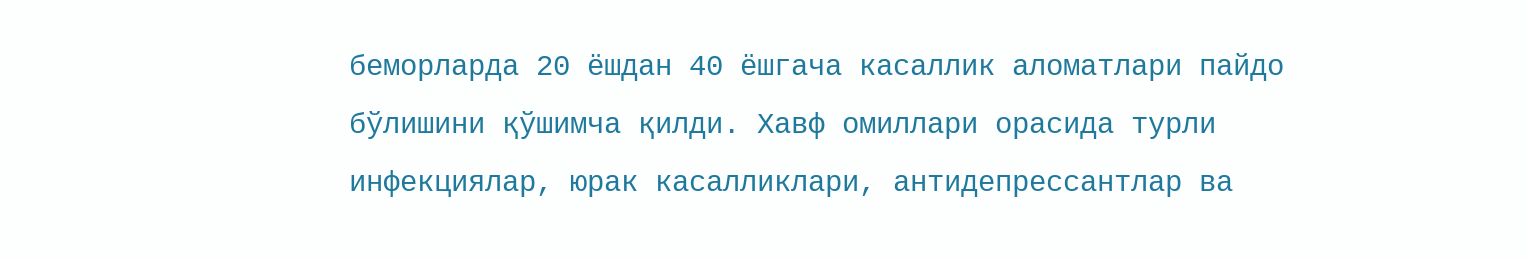беморларда 20 ёшдан 40 ёшгача касаллик аломатлари пайдо бўлишини қўшимча қилди. Хавф омиллари орасида турли инфекциялар, юрак касалликлари, антидепрессантлар ва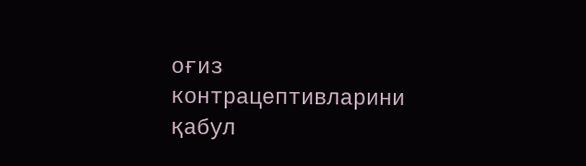оғиз контрацептивларини қабул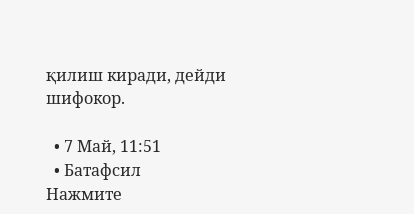қилиш киради, дейди шифокор.

  • 7 Май, 11:51
  • Батафсил
Нажмите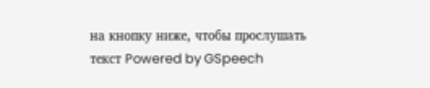на кнопку ниже, чтобы прослушать текст Powered by GSpeech